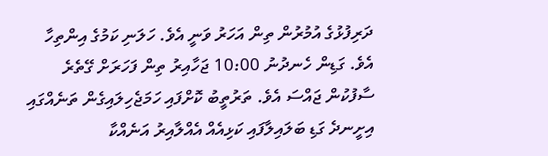ދަރިފުޅުގެ އުމުރުން ތިން އަހަރު ވަނީ އެވެ. ހަލަނި ކަމުގެ އިންތިހާ އެވެ. ގަޑިން ހެނދުނު 10:00 ޖަހާއިރު ތިން ފަހަރަށް ގޭތެރެ ސާފުކުން ޖައްސަ އެވެ. ތަރުތީބު ކޮށްފައި ހަމަޖެހިލައިގެން ތަނެއްގައި އިށީނދެ ގަޑި ބަލައިލާފައި ކަޅިއެއް އެއްލާއިރު އަނެއްކާ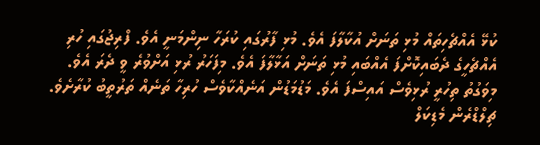ކުޅޭ އެއްޗެހިތައް މުޅި ތަނަށް އުކާލާފަ އެވެ. މުޅި ފާރުގައި ކުރަހާ ނިންމަނީ އެވެ. ފްރިޖުގައި ހުރި އެއްޗެހީގެ ދެބައިކޮށްފަ އެއްބައި މުޅި ތަނަށް އަޅާލާފަ އެވެ. މިފަހަރު ރުޅި އަށްވުރެ ވީ ދެރަ އެވެ.
މިވަގުތު ތިހުރީ ރުޅިވެސް އައިސްފަ އެވެ. މަޑުމަޑުން އަނެއްކާވެސް ހުރިހާ ތަނެއް ތަރުތީބު ކުރާށެވެ. ޗިލްޑްރެން މެޑިކަލް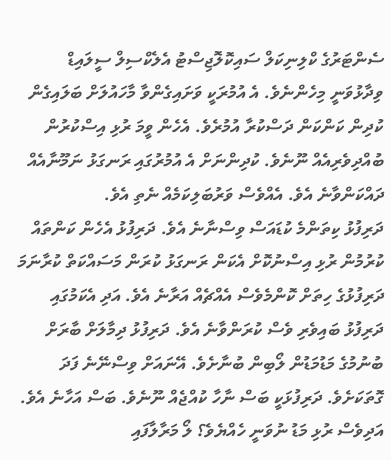ސެންޓަރުގެ ކްލިނިކަލް ސައިކޮލޮޖިސްޓު އެލެކްސިލް ސީލައިޑް ވިދާޅުވަނީ މިހެންނެވެ. އެ އުމުރަކީ ވަށައިގެންވާ މާހައުލަށް ބަލައިގެން ކުދިން ކަންކަން ދަސްކުރާ އުމުރެވެ. އެހެން ވީމަ ރުޅި އިސްކުރުން ބުއްދިވެރިއެއް ނޫނެވެ. ކުދިންނަށް އެ އުމުރުގައި ރަނގަޅު ނަމޫނާއެއް ދައްކަންވާނެ އެވެ. އެއްވެސް ވަރުބަލިކަމެއް ނެތި އެވެ.
ދަރިފުޅު ކިތަންމެ ކުޑައަސް ވިސްނާނެ އެވެ. ދަރިފުޅު އެހެން ކަންތައް ކުރުމުން ރުޅި އިސްނުކޮށް އެކަން ރަނގަޅު ކުރަން މަސައްކަތް ކުރާނަމަ ދަރިފުޅުގެ ހިތަށް ކޮންމެވެސް އެއްޗެއް އަރާނެ އެވެ. އަދި އެކަމުގައި ދަރިފުޅު ބައިވެރި ވެސް ކުރަންވާނެ އެވެ. ދަރިފުޅު ދިމާލަށް ބާރަށް ބުނުމުގެ މަޑުމަޑުން ލޯބިން ބުނާށެވެ. އޭނައަށް ވިސްނޭނެ ފަދަ ގޮތަކަށެވެ. ދަރިފުޅަކީ ބަސް ނާހާ ކުއްޖެއް ނޫނެވެ. ބަސް އަހާނެ އެވެ. އަދިވެސް ރުޅި މަޑު ނުވަނީ ހެއްޔެވެ؟ ލޯ މަރާލާފައި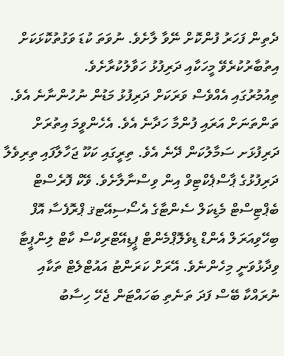ދެތިން ފަހަރު ފުންކޮށް ނޭވާ ލާށެވެ. ނުވަތަ ކުޑަ ވަގުތުކޮޅަކަށް އިތުބާރުކުރެވޭ މީހަކާއި ދަރިފުޅު ހަވާލުކުރާށެވެ.
ތިއުމުރުގައި އެއްވެސް ވަރަކަށް ދަރިފުޅު މަޑުން ނުހުންނާނެ އެވެ. ތަންތަނަށް އަރައި ފުންމާ ހަދާނެ އެވެ. އެހެންވީމަ އިތުރަށް ދަރިފުޅަށ ސަމާލުކަން ދޭނެ އެވެ. ތިރީގައި ކަކޫ ޖަހާލާފައި ތިރިވެލާ ދަރިފުޅުގެ ޕާސްޕެކްޓިވް އިން ވިސްނާލާށެވެ. ވޭކް ފޮރެސްޓް ބެޕްޓިސްޓް މެޑިކަލް ސެންޓާގެ އެސޯސިއޭޓޤ ޕްރޮފެސާ އޮފް ބިހޭވިއަރަލް އެންޑް ޑިވެލޮޕްމެންޓް ޕީޑިއޭޓްރިކްސް ކާޓް ލިންޕީޓާ ވިދާޅުވަނީ މިހެންނެވެ. އޭރަށް ކަރަންޓު އައުޓްލެޓް ތަކާއި ނުރައްކާ ބޭސް ފަދަ ތަނެތި ބަހައްޓަން ޖެހޭ ހިސާބު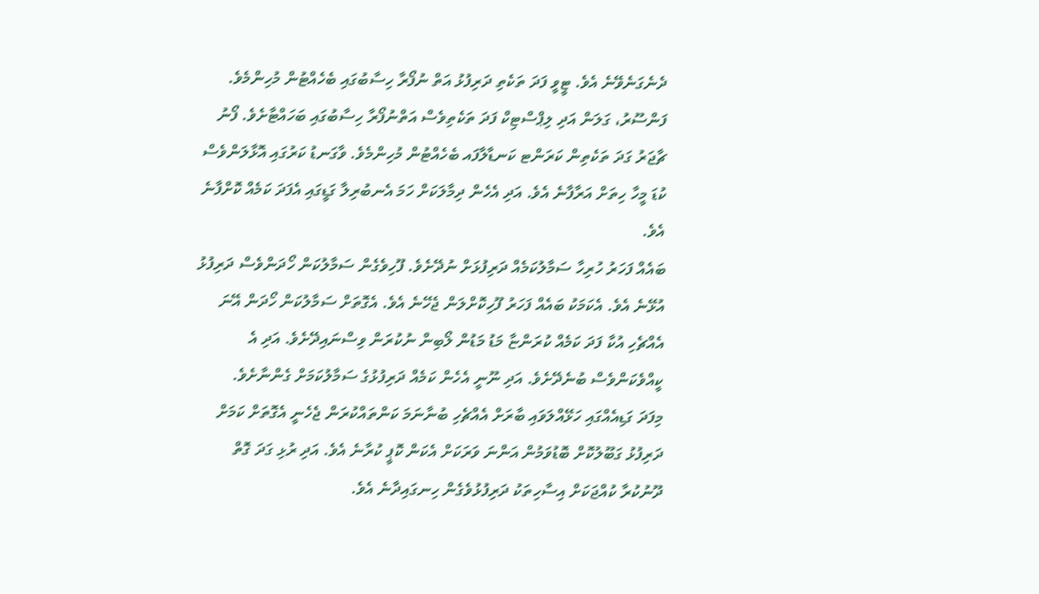ދެނެގަނެވޭނެ އެވެ. ޓީވީ ފަދަ ތަކެތި ދަރިފުޅު އަތް ނުފޯރާ ހިސާބުގައި ބެހެއްޓުން މުހިންމެވެ. ފަންސޫރު، ގަލަން އަދި ލިޕްސްޓިކް ފަދަ ތަކެތިވެސް އަތްނުފޯރާ ހިސާބުގައި ބަހައްޓާށެވެ. ފޯނު ޗާޖަރު ގަދަ ތަކެތިން ކަރަންޓ ކަނޑާލާފައ ބެހެއްޓުން މުހިންމެވެ. ވާގަނޑު ކަރުގައި އޮޅާލަންވެސް ކުޑަ މީހާ ހިތަށް އަރާފާނެ އެވެ. އަދި އެހެން ދިމާލަކަށް ހަމަ އެނބުރިލާ ގަޑީގައި އެފަދަ ކަމެއް ކޮށްފާނެ އެވެ.
ބައެއް ފަހަރު ހުރިހާ ސަމާލުކަމެއް ދަރިފުޅަށް ނުދޭށެވެ. ފޫހިވެގެން ސަމާލުކަން ހޯދަންވެސް ދަރިފުޅު އުޅޭނެ އެވެ. އެކަމަކު ބައެއް ފަހަރު ފޫހިކޮށްލަން ޖެހޭނެ އެވެ. އެގޮތަށް ސަމާލުކަން ހޯދަން އޭނަ އެއްޗެހި އުކާ ފަދަ ކަމެއް ކުރަންޏާ މަޑު މަޑުން ލޯބިން ނުކުރަން ވިސްނައިދޭށެވެ. އަދި އެ ކީއްވެކަންވެސް ބުނެދޭށެވެ. އަދި ނޫނީ އެހެން ކަމެއް ދަރިފުޅުގެ ސަމާލުކަމަށް ގެންނާށެވެ.
މިފަދަ ގަޑިއެއްގައި ހަޅޭއްލަވައި ބާރަށް އެއްޗެހި ބުނާނަމަ ކަންތައްކުރަން ޖެހެނީ އެގޮތަށް ކަމަށް ދަރިފުޅު ގަބޫލުކޮށް ބޮޑުވަމުން އަންނަ ވަރަކަށް އެކަން ކޮޕީ ކުރާނެ އެވެ. އަދި ރުޅި ގަދަ ގޮތް ދޫނުކުރާ ކުއްޖަކަށް އިސާހިތަކު ދަރިފުޅުވެގެން ހިނގައިދާނެ އެވެ.